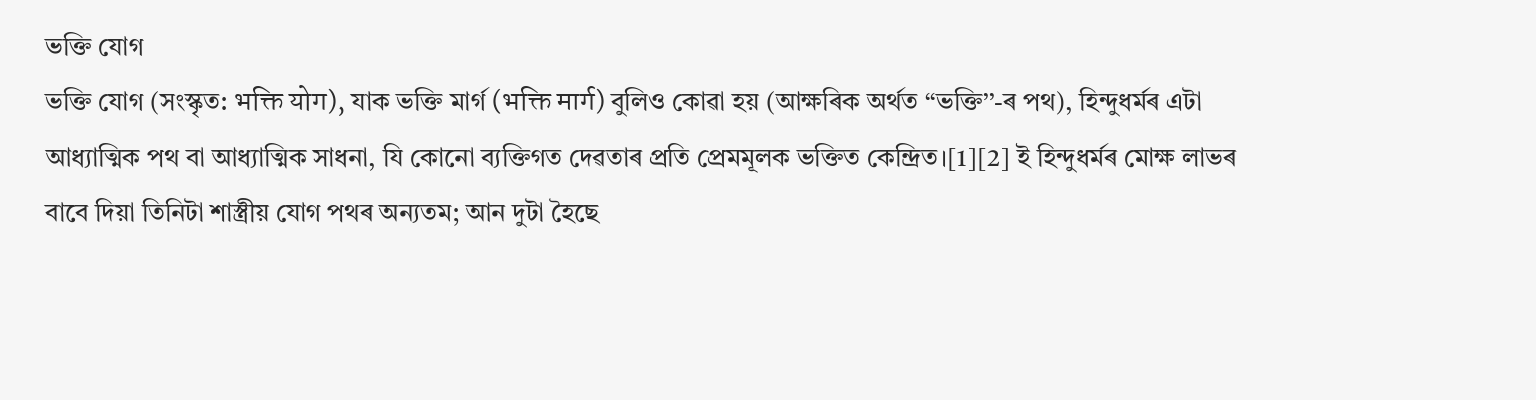ভক্তি যোগ
ভক্তি যোগ (সংস্কৃত: भक्ति योग), যাক ভক্তি মাৰ্গ (भक्ति मार्ग) বুলিও কোৱা হয় (আক্ষৰিক অৰ্থত ‘‘ভক্তি’’-ৰ পথ), হিন্দুধৰ্মৰ এটা আধ্যাত্মিক পথ বা আধ্যাত্মিক সাধনা, যি কোনো ব্যক্তিগত দেৱতাৰ প্ৰতি প্ৰেমমূলক ভক্তিত কেন্দ্ৰিত।[1][2] ই হিন্দুধৰ্মৰ মোক্ষ লাভৰ বাবে দিয়া তিনিটা শাস্ত্ৰীয় যোগ পথৰ অন্যতম; আন দুটা হৈছে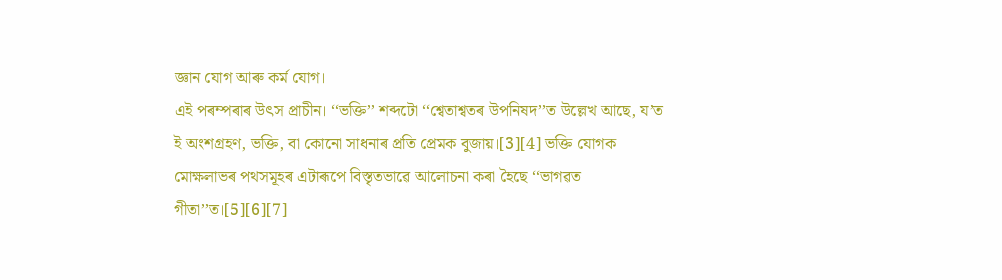জ্ঞান যোগ আৰু কৰ্ম যোগ।
এই পৰম্পৰাৰ উৎস প্ৰাচীন। ‘‘ভক্তি’’ শব্দটো ‘‘শ্বেতাশ্বতৰ উপনিষদ’’ত উল্লেখ আছে, য’ত ই অংশগ্ৰহণ, ভক্তি, বা কোনো সাধনাৰ প্ৰতি প্ৰেমক বুজায়।[3][4] ভক্তি যোগক মোক্ষলাভৰ পথসমূহৰ এটাৰূপে বিস্তৃতভাৱে আলোচনা কৰা হৈছে ‘‘ভাগৱত গীতা’’ত।[5][6][7]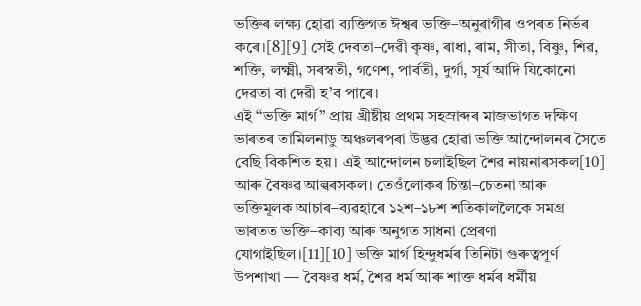ভক্তিৰ লক্ষ্য হোৱা ব্যক্তিগত ঈশ্বৰ ভক্তি–অনুৰাগীৰ ওপৰত নিৰ্ভৰ কৰে।[8][9] সেই দেবতা–দেৱী কৃষ্ণ, ৰাধা, ৰাম, সীতা, বিষ্ণু, শিৱ, শক্তি, লক্ষ্মী, সৰস্বতী, গণেশ, পাৰ্বতী, দুৰ্গা, সূৰ্য আদি যিকোনো দেৱতা বা দেৱী হ’ব পাৰে।
এই ‘‘ভক্তি মাৰ্গ’’ প্ৰায় খ্ৰীষ্টীয় প্ৰথম সহস্ৰাব্দৰ মাজভাগত দক্ষিণ ভাৰতৰ তামিলনাডু অঞ্চলৰপৰা উদ্ভৱ হোৱা ভক্তি আন্দোলনৰ সৈতে বেছি বিকশিত হয়। এই আন্দোলন চলাইছিল শৈৱ নায়নাৰসকল[10] আৰু বৈষ্ণৱ আল্বৰসকল। তেওঁলোকৰ চিন্তা–চেতনা আৰু ভক্তিমূলক আচাৰ–ব্যৱহাৰে ১২শ–১৮শ শতিকাললৈকে সমগ্ৰ ভাৰতত ভক্তি–কাব্য আৰু অনুগত সাধনা প্ৰেৰণা যোগাইছিল।[11][10] ভক্তি মাৰ্গ হিন্দুধৰ্মৰ তিনিটা গুৰুত্বপূৰ্ণ উপশাখা — বৈষ্ণৱ ধৰ্ম, শৈৱ ধৰ্ম আৰু শাক্ত ধৰ্মৰ ধৰ্মীয়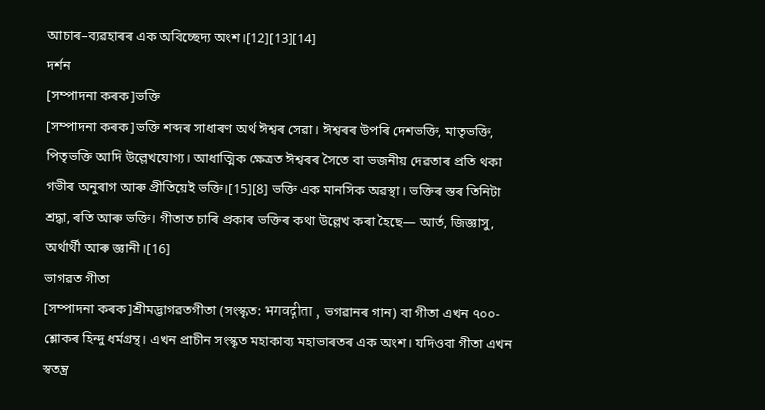আচাৰ–ব্যৱহাৰৰ এক অবিচ্ছেদ্য অংশ।[12][13][14]
দৰ্শন
[সম্পাদনা কৰক]ভক্তি
[সম্পাদনা কৰক]ভক্তি শব্দৰ সাধাৰণ অৰ্থ ঈশ্বৰ সেৱা। ঈশ্বৰৰ উপৰি দেশভক্তি, মাতৃভক্তি, পিতৃভক্তি আদি উল্লেখযোগ্য। আধাত্মিক ক্ষেত্ৰত ঈশ্বৰৰ সৈতে বা ভজনীয় দেৱতাৰ প্ৰতি থকা গভীৰ অনুৰাগ আৰু প্ৰীতিয়েই ভক্তি।[15][8] ভক্তি এক মানসিক অৱস্থা। ভক্তিৰ স্তৰ তিনিটা শ্ৰদ্ধা, ৰতি আৰু ভক্তি। গীতাত চাৰি প্ৰকাৰ ভক্তিৰ কথা উল্লেখ কৰা হৈছে— আৰ্ত, জিজ্ঞাসু, অৰ্থাৰ্থী আৰু জ্ঞানী।[16]
ভাগৱত গীতা
[সম্পাদনা কৰক]শ্ৰীমদ্ভাগৱতগীতা (সংস্কৃত: भगवद्गीता , ভগৱানৰ গান) বা গীতা এখন ৭০০-শ্লোকৰ হিন্দু ধৰ্মগ্ৰন্থ। এখন প্ৰাচীন সংস্কৃত মহাকাব্য মহাভাৰতৰ এক অংশ। যদিওবা গীতা এখন স্বতন্ত্ৰ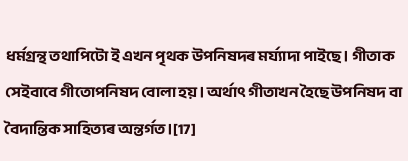ধৰ্মগ্ৰন্থ তথাপিটো ই এখন পৃথক উপনিষদৰ মৰ্য্যাদা পাইছে। গীতাক সেইবাবে গীতোপনিষদ বোলা হয়। অৰ্থাৎ গীতাখন হৈছে উপনিষদ বা বৈদান্তিক সাহিত্যৰ অন্তৰ্গত।[17]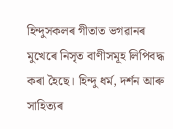হিন্দুসকলৰ গীতাত ভগৱানৰ মুখেৰে নিসৃত বাণীসমূহ লিপিবদ্ধ কৰা হৈছে। হিন্দু ধৰ্ম, দৰ্শন আৰু সাহিত্যৰ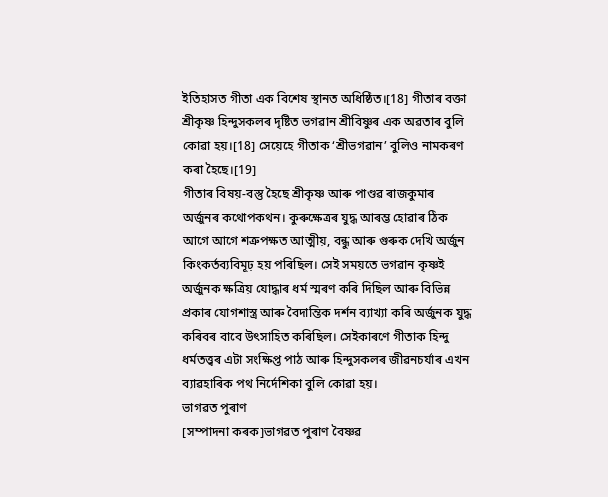ইতিহাসত গীতা এক বিশেষ স্থানত অধিষ্ঠিত।[18] গীতাৰ বক্তা শ্ৰীকৃষ্ণ হিন্দুসকলৰ দৃষ্টিত ভগৱান শ্ৰীবিষ্ণুৰ এক অৱতাৰ বুলি কোৱা হয়।[18] সেয়েহে গীতাক ‘শ্ৰীভগৱান’ বুলিও নামকৰণ কৰা হৈছে।[19]
গীতাৰ বিষয়-বস্তু হৈছে শ্ৰীকৃষ্ণ আৰু পাণ্ডৱ ৰাজকুমাৰ অৰ্জুনৰ কথোপকথন। কুৰুক্ষেত্ৰৰ যুদ্ধ আৰম্ভ হোৱাৰ ঠিক আগে আগে শত্ৰুপক্ষত আত্মীয়, বন্ধু আৰু গুৰুক দেখি অৰ্জুন কিংকৰ্তব্যবিমূঢ় হয় পৰিছিল। সেই সময়তে ভগৱান কৃষ্ণই অৰ্জুনক ক্ষত্ৰিয় যোদ্ধাৰ ধৰ্ম স্মৰণ কৰি দিছিল আৰু বিভিন্ন প্ৰকাৰ যোগশাস্ত্ৰ আৰু বৈদান্তিক দৰ্শন ব্যাখ্যা কৰি অৰ্জুনক যুদ্ধ কৰিবৰ বাবে উৎসাহিত কৰিছিল। সেইকাৰণে গীতাক হিন্দু ধৰ্মতত্ত্বৰ এটা সংক্ষিপ্ত পাঠ আৰু হিন্দুসকলৰ জীৱনচৰ্যাৰ এখন ব্যাৱহাৰিক পথ নিৰ্দেশিকা বুলি কোৱা হয়।
ভাগৱত পুৰাণ
[সম্পাদনা কৰক]ভাগৱত পুৰাণ বৈষ্ণৱ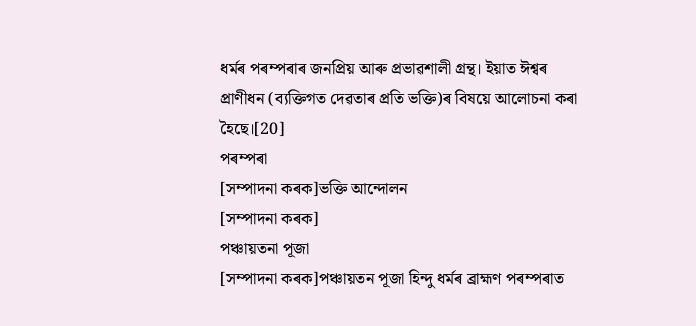ধৰ্মৰ পৰম্পৰাৰ জনপ্ৰিয় আৰু প্ৰভাৱশালী গ্ৰন্থ। ইয়াত ঈশ্বৰ প্ৰাণীধন (ব্যক্তিগত দেৱতাৰ প্ৰতি ভক্তি)ৰ বিষয়ে আলোচনা কৰা হৈছে।[20]
পৰম্পৰা
[সম্পাদনা কৰক]ভক্তি আন্দোলন
[সম্পাদনা কৰক]
পঞ্চায়তনা পূজা
[সম্পাদনা কৰক]পঞ্চায়তন পূজা হিন্দু ধৰ্মৰ ব্ৰাহ্মণ পৰম্পৰাত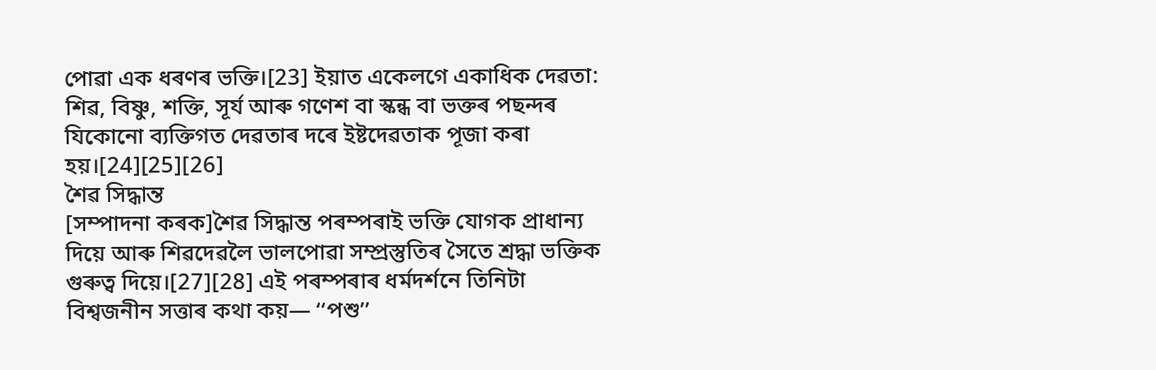পোৱা এক ধৰণৰ ভক্তি।[23] ইয়াত একেলগে একাধিক দেৱতা: শিৱ, বিষ্ণু, শক্তি, সূৰ্য আৰু গণেশ বা স্কন্ধ বা ভক্তৰ পছন্দৰ যিকোনো ব্যক্তিগত দেৱতাৰ দৰে ইষ্টদেৱতাক পূজা কৰা হয়।[24][25][26]
শৈৱ সিদ্ধান্ত
[সম্পাদনা কৰক]শৈৱ সিদ্ধান্ত পৰম্পৰাই ভক্তি যোগক প্ৰাধান্য দিয়ে আৰু শিৱদেৱলৈ ভালপোৱা সম্প্ৰস্তুতিৰ সৈতে শ্ৰদ্ধা ভক্তিক গুৰুত্ব দিয়ে।[27][28] এই পৰম্পৰাৰ ধৰ্মদৰ্শনে তিনিটা বিশ্বজনীন সত্তাৰ কথা কয়— ‘‘পশু’’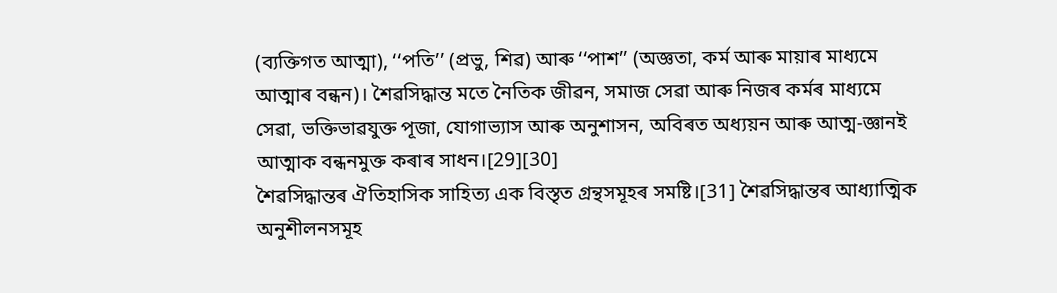(ব্যক্তিগত আত্মা), ‘‘পতি’’ (প্ৰভু, শিৱ) আৰু ‘‘পাশ’’ (অজ্ঞতা, কৰ্ম আৰু মায়াৰ মাধ্যমে আত্মাৰ বন্ধন)। শৈৱসিদ্ধান্ত মতে নৈতিক জীৱন, সমাজ সেৱা আৰু নিজৰ কৰ্মৰ মাধ্যমে সেৱা, ভক্তিভাৱযুক্ত পূজা, যোগাভ্যাস আৰু অনুশাসন, অবিৰত অধ্যয়ন আৰু আত্ম-জ্ঞানই আত্মাক বন্ধনমুক্ত কৰাৰ সাধন।[29][30]
শৈৱসিদ্ধান্তৰ ঐতিহাসিক সাহিত্য এক বিস্তৃত গ্ৰন্থসমূহৰ সমষ্টি।[31] শৈৱসিদ্ধান্তৰ আধ্যাত্মিক অনুশীলনসমূহ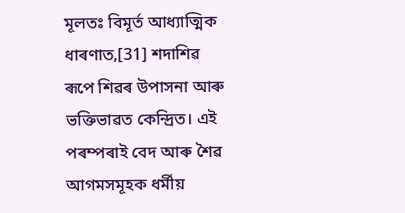মূলতঃ বিমূৰ্ত আধ্যাত্মিক ধাৰণাত,[31] শদাশিৱ ৰূপে শিৱৰ উপাসনা আৰু ভক্তিভাৱত কেন্দ্ৰিত। এই পৰম্পৰাই বেদ আৰু শৈৱ আগমসমূহক ধৰ্মীয়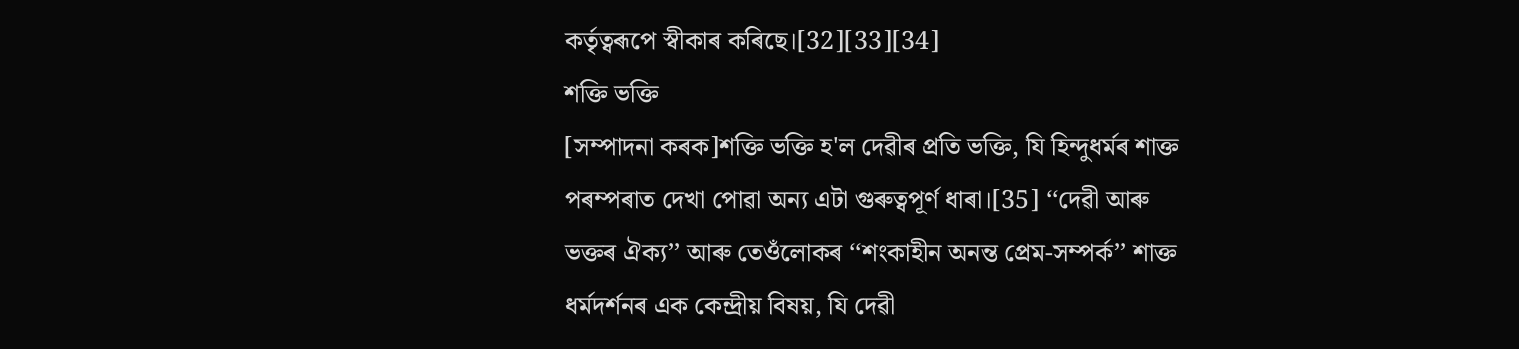কৰ্তৃত্বৰূপে স্বীকাৰ কৰিছে।[32][33][34]
শক্তি ভক্তি
[সম্পাদনা কৰক]শক্তি ভক্তি হ'ল দেৱীৰ প্ৰতি ভক্তি, যি হিন্দুধৰ্মৰ শাক্ত পৰম্পৰাত দেখা পোৱা অন্য এটা গুৰুত্বপূৰ্ণ ধাৰা।[35] ‘‘দেৱী আৰু ভক্তৰ ঐক্য’’ আৰু তেওঁলোকৰ ‘‘শংকাহীন অনন্ত প্ৰেম-সম্পৰ্ক’’ শাক্ত ধৰ্মদৰ্শনৰ এক কেন্দ্ৰীয় বিষয়, যি দেৱী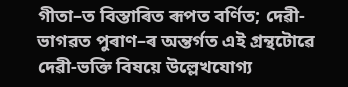গীতা–ত বিস্তাৰিত ৰূপত বৰ্ণিত; দেৱী-ভাগৱত পুৰাণ–ৰ অন্তৰ্গত এই গ্ৰন্থটোৱে দেৱী-ভক্তি বিষয়ে উল্লেখযোগ্য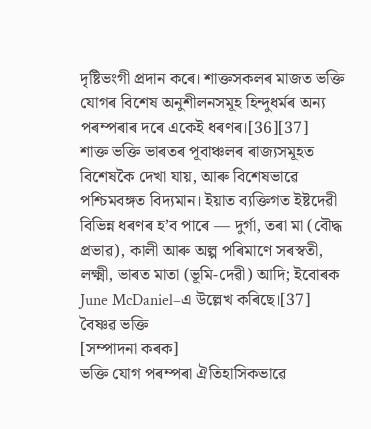দৃষ্টিভংগী প্ৰদান কৰে। শাক্তসকলৰ মাজত ভক্তি যোগৰ বিশেষ অনুশীলনসমূহ হিন্দুধৰ্মৰ অন্য পৰম্পৰাৰ দৰে একেই ধৰণৰ।[36][37]
শাক্ত ভক্তি ভাৰতৰ পূবাঞ্চলৰ ৰাজ্যসমূহত বিশেষকৈ দেখা যায়, আৰু বিশেষভাৱে পশ্চিমবঙ্গত বিদ্যমান। ইয়াত ব্যক্তিগত ইষ্টদেৱী বিভিন্ন ধৰণৰ হ’ব পাৰে — দুৰ্গা, তৰা মা (বৌদ্ধ প্ৰভাৱ), কালী আৰু অল্প পৰিমাণে সৰস্বতী, লক্ষ্মী, ভাৰত মাতা (ভূমি-দেৱী) আদি; ইবোৰক June McDaniel–এ উল্লেখ কৰিছে।[37]
বৈষ্ণৱ ভক্তি
[সম্পাদনা কৰক]
ভক্তি যোগ পৰম্পৰা ঐতিহাসিকভাৱে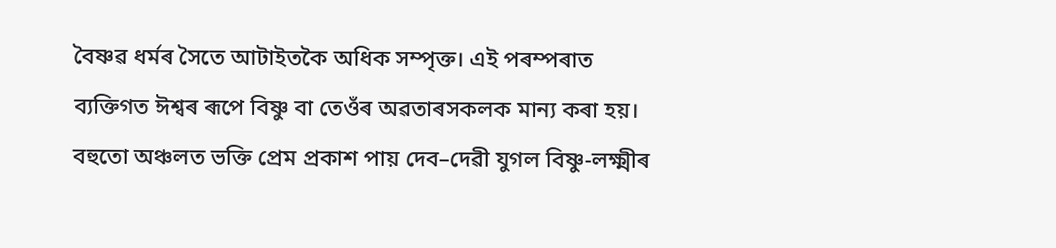বৈষ্ণৱ ধৰ্মৰ সৈতে আটাইতকৈ অধিক সম্পৃক্ত। এই পৰম্পৰাত ব্যক্তিগত ঈশ্বৰ ৰূপে বিষ্ণু বা তেওঁৰ অৱতাৰসকলক মান্য কৰা হয়। বহুতো অঞ্চলত ভক্তি প্ৰেম প্ৰকাশ পায় দেব–দেৱী যুগল বিষ্ণু-লক্ষ্মীৰ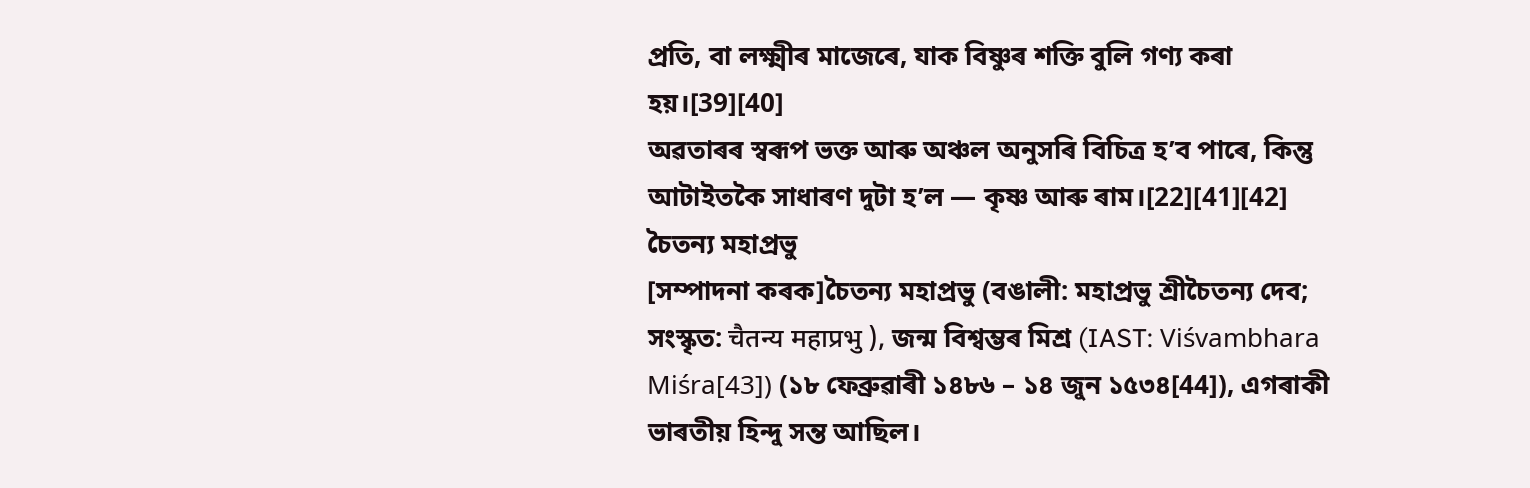প্ৰতি, বা লক্ষ্মীৰ মাজেৰে, যাক বিষ্ণুৰ শক্তি বুলি গণ্য কৰা হয়।[39][40]
অৱতাৰৰ স্বৰূপ ভক্ত আৰু অঞ্চল অনুসৰি বিচিত্ৰ হ’ব পাৰে, কিন্তু আটাইতকৈ সাধাৰণ দুটা হ’ল — কৃষ্ণ আৰু ৰাম।[22][41][42]
চৈতন্য মহাপ্ৰভু
[সম্পাদনা কৰক]চৈতন্য মহাপ্ৰভু (বঙালী: মহাপ্ৰভু শ্ৰীচৈতন্য দেব; সংস্কৃত: चैतन्य महाप्रभु ), জন্ম বিশ্বম্ভৰ মিশ্ৰ (IAST: Viśvambhara Miśra[43]) (১৮ ফেব্ৰুৱাৰী ১৪৮৬ – ১৪ জুন ১৫৩৪[44]), এগৰাকী ভাৰতীয় হিন্দু সন্ত আছিল।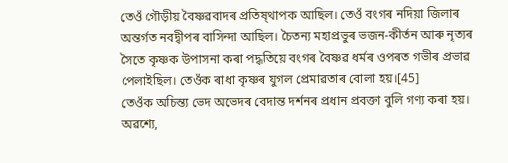তেওঁ গৌড়ীয় বৈষ্ণৱবাদৰ প্ৰতিষ্থাপক আছিল। তেওঁ বংগৰ নদিয়া জিলাৰ অন্তৰ্গত নবদ্বীপৰ বাসিন্দা আছিল। চৈতন্য মহাপ্ৰভুৰ ভজন-কীৰ্তন আৰু নৃত্যৰ সৈতে কৃষ্ণক উপাসনা কৰা পদ্ধতিয়ে বংগৰ বৈষ্ণৱ ধৰ্মৰ ওপৰত গভীৰ প্ৰভাৱ পেলাইছিল। তেওঁক ৰাধা কৃষ্ণৰ যুগল প্ৰেমাৱতাৰ বোলা হয়।[45]
তেওঁক অচিন্ত্য ভেদ অভেদৰ বেদান্ত দৰ্শনৰ প্ৰধান প্ৰবক্তা বুলি গণ্য কৰা হয়। অৱশ্যে,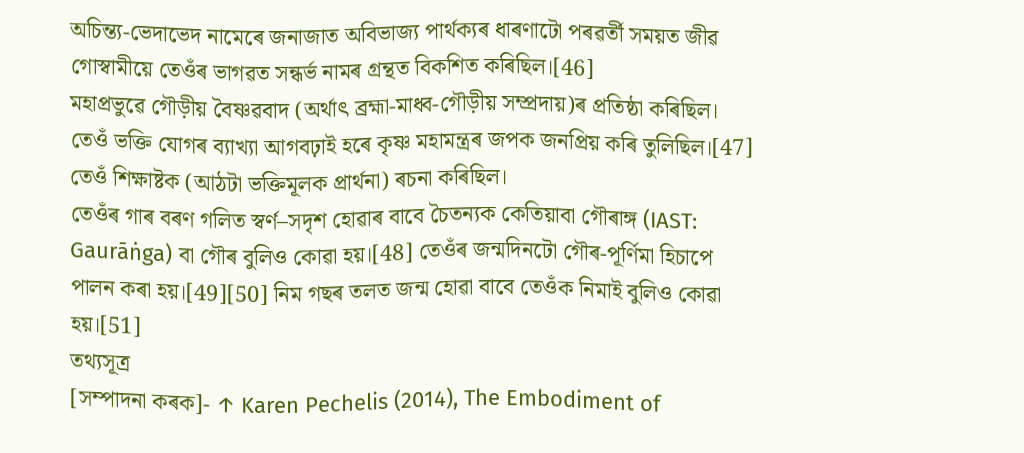অচিন্ত্য-ভেদাভেদ নামেৰে জনাজাত অবিভাজ্য পাৰ্থক্যৰ ধাৰণাটো পৰৱৰ্তী সময়ত জীৱ গোস্বামীয়ে তেওঁৰ ভাগৱত সন্ধৰ্ভ নামৰ গ্ৰন্থত বিকশিত কৰিছিল।[46]
মহাপ্ৰভুৱে গৌড়ীয় বৈষ্ণৱবাদ (অৰ্থাৎ ব্ৰহ্মা-মাধ্ব-গৌড়ীয় সম্প্ৰদায়)ৰ প্ৰতিষ্ঠা কৰিছিল। তেওঁ ভক্তি যোগৰ ব্যাখ্যা আগবঢ়াই হৰে কৃষ্ণ মহামন্ত্ৰৰ জপক জনপ্ৰিয় কৰি তুলিছিল।[47] তেওঁ শিক্ষাষ্টক (আঠটা ভক্তিমূলক প্ৰাৰ্থনা) ৰচনা কৰিছিল।
তেওঁৰ গাৰ বৰণ গলিত স্বৰ্ণ–সদৃশ হোৱাৰ বাবে চৈতন্যক কেতিয়াবা গৌৰাঙ্গ (IAST: Gaurāṅga) বা গৌৰ বুলিও কোৱা হয়।[48] তেওঁৰ জন্মদিনটো গৌৰ-পূৰ্ণিমা হিচাপে পালন কৰা হয়।[49][50] নিম গছৰ তলত জন্ম হোৱা বাবে তেওঁক নিমাই বুলিও কোৱা হয়।[51]
তথ্যসূত্ৰ
[সম্পাদনা কৰক]- ↑ Karen Pechelis (2014), The Embodiment of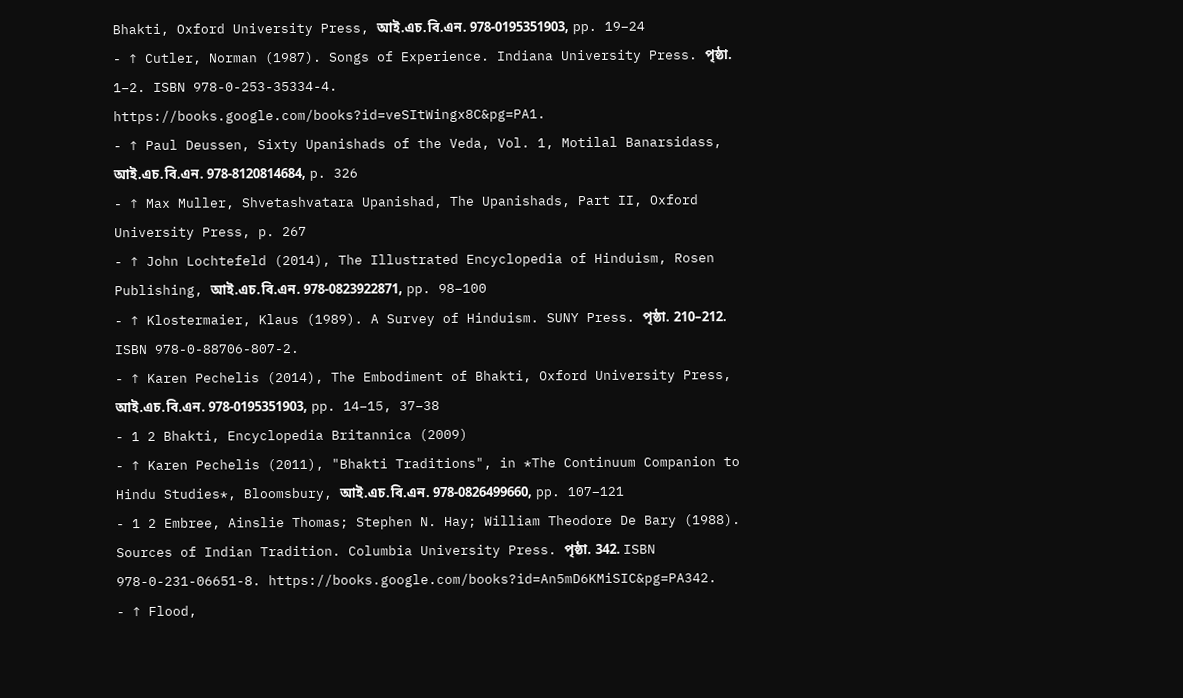Bhakti, Oxford University Press, আই.এচ.বি.এন. 978-0195351903, pp. 19–24
- ↑ Cutler, Norman (1987). Songs of Experience. Indiana University Press. পৃষ্ঠা. 1–2. ISBN 978-0-253-35334-4. https://books.google.com/books?id=veSItWingx8C&pg=PA1.
- ↑ Paul Deussen, Sixty Upanishads of the Veda, Vol. 1, Motilal Banarsidass, আই.এচ.বি.এন. 978-8120814684, p. 326
- ↑ Max Muller, Shvetashvatara Upanishad, The Upanishads, Part II, Oxford University Press, p. 267
- ↑ John Lochtefeld (2014), The Illustrated Encyclopedia of Hinduism, Rosen Publishing, আই.এচ.বি.এন. 978-0823922871, pp. 98–100
- ↑ Klostermaier, Klaus (1989). A Survey of Hinduism. SUNY Press. পৃষ্ঠা. 210–212. ISBN 978-0-88706-807-2.
- ↑ Karen Pechelis (2014), The Embodiment of Bhakti, Oxford University Press, আই.এচ.বি.এন. 978-0195351903, pp. 14–15, 37–38
- 1 2 Bhakti, Encyclopedia Britannica (2009)
- ↑ Karen Pechelis (2011), "Bhakti Traditions", in *The Continuum Companion to Hindu Studies*, Bloomsbury, আই.এচ.বি.এন. 978-0826499660, pp. 107–121
- 1 2 Embree, Ainslie Thomas; Stephen N. Hay; William Theodore De Bary (1988). Sources of Indian Tradition. Columbia University Press. পৃষ্ঠা. 342. ISBN 978-0-231-06651-8. https://books.google.com/books?id=An5mD6KMiSIC&pg=PA342.
- ↑ Flood,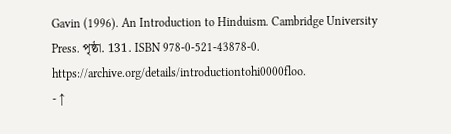Gavin (1996). An Introduction to Hinduism. Cambridge University Press. পৃষ্ঠা. 131. ISBN 978-0-521-43878-0. https://archive.org/details/introductiontohi0000floo.
- ↑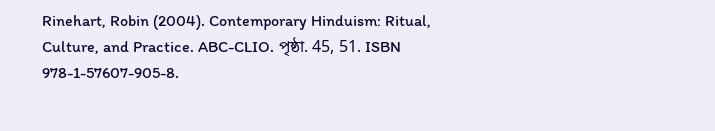Rinehart, Robin (2004). Contemporary Hinduism: Ritual, Culture, and Practice. ABC-CLIO. পৃষ্ঠা. 45, 51. ISBN 978-1-57607-905-8.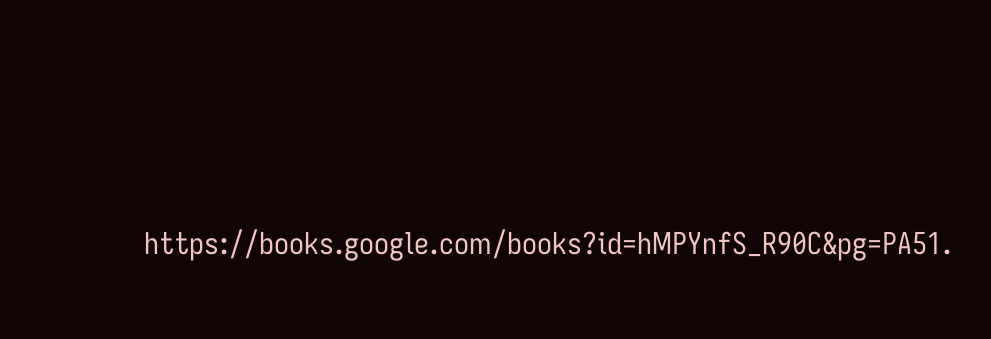https://books.google.com/books?id=hMPYnfS_R90C&pg=PA51.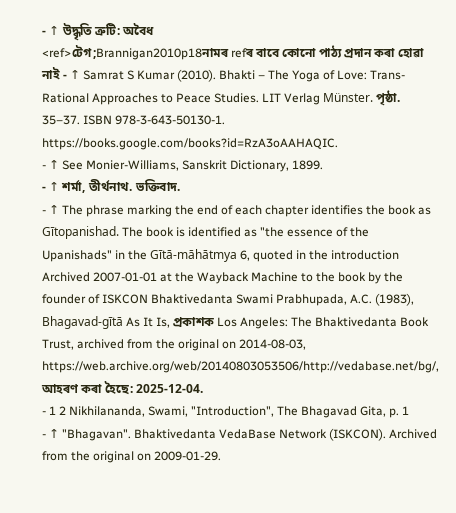- ↑ উদ্ধৃতি ত্ৰুটি: অবৈধ
<ref>টেগ;Brannigan2010p18নামৰ refৰ বাবে কোনো পাঠ্য প্ৰদান কৰা হোৱা নাই - ↑ Samrat S Kumar (2010). Bhakti – The Yoga of Love: Trans-Rational Approaches to Peace Studies. LIT Verlag Münster. পৃষ্ঠা. 35–37. ISBN 978-3-643-50130-1. https://books.google.com/books?id=RzA3oAAHAQIC.
- ↑ See Monier-Williams, Sanskrit Dictionary, 1899.
- ↑ শৰ্মা, তীৰ্থনাথ. ভক্তিবাদ.
- ↑ The phrase marking the end of each chapter identifies the book as Gītopanishad. The book is identified as "the essence of the Upanishads" in the Gītā-māhātmya 6, quoted in the introduction Archived 2007-01-01 at the Wayback Machine to the book by the founder of ISKCON Bhaktivedanta Swami Prabhupada, A.C. (1983), Bhagavad-gītā As It Is, প্ৰকাশক Los Angeles: The Bhaktivedanta Book Trust, archived from the original on 2014-08-03, https://web.archive.org/web/20140803053506/http://vedabase.net/bg/, আহৰণ কৰা হৈছে: 2025-12-04.
- 1 2 Nikhilananda, Swami, "Introduction", The Bhagavad Gita, p. 1
- ↑ "Bhagavan". Bhaktivedanta VedaBase Network (ISKCON). Archived from the original on 2009-01-29.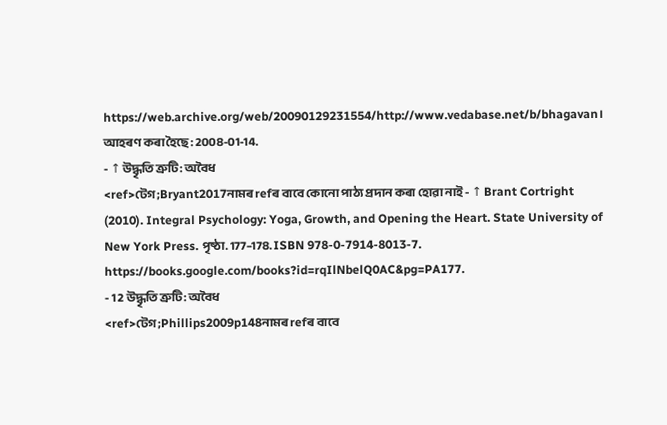https://web.archive.org/web/20090129231554/http://www.vedabase.net/b/bhagavan। আহৰণ কৰা হৈছে: 2008-01-14.
- ↑ উদ্ধৃতি ত্ৰুটি: অবৈধ
<ref>টেগ;Bryant2017নামৰ refৰ বাবে কোনো পাঠ্য প্ৰদান কৰা হোৱা নাই - ↑ Brant Cortright (2010). Integral Psychology: Yoga, Growth, and Opening the Heart. State University of New York Press. পৃষ্ঠা. 177–178. ISBN 978-0-7914-8013-7. https://books.google.com/books?id=rqIlNbelQ0AC&pg=PA177.
- 1 2 উদ্ধৃতি ত্ৰুটি: অবৈধ
<ref>টেগ;Phillips2009p148নামৰ refৰ বাবে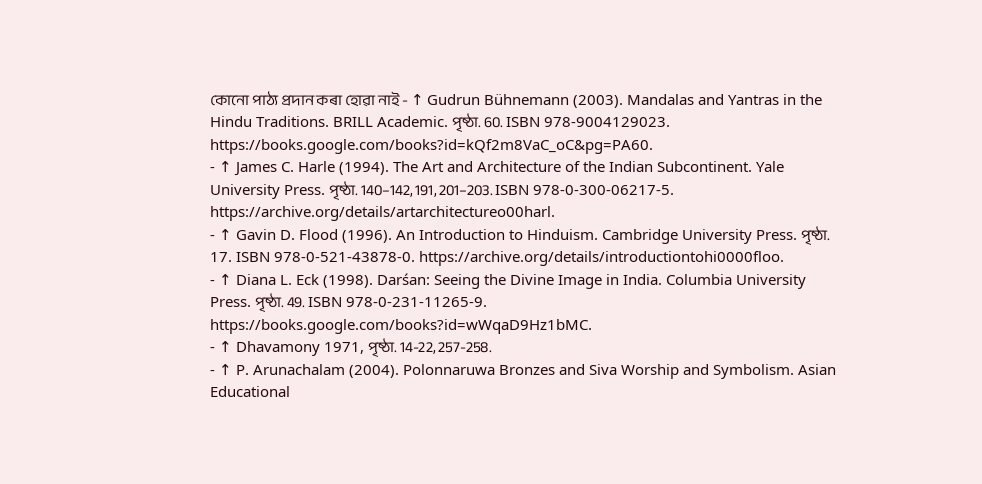কোনো পাঠ্য প্ৰদান কৰা হোৱা নাই - ↑ Gudrun Bühnemann (2003). Mandalas and Yantras in the Hindu Traditions. BRILL Academic. পৃষ্ঠা. 60. ISBN 978-9004129023. https://books.google.com/books?id=kQf2m8VaC_oC&pg=PA60.
- ↑ James C. Harle (1994). The Art and Architecture of the Indian Subcontinent. Yale University Press. পৃষ্ঠা. 140–142, 191, 201–203. ISBN 978-0-300-06217-5. https://archive.org/details/artarchitectureo00harl.
- ↑ Gavin D. Flood (1996). An Introduction to Hinduism. Cambridge University Press. পৃষ্ঠা. 17. ISBN 978-0-521-43878-0. https://archive.org/details/introductiontohi0000floo.
- ↑ Diana L. Eck (1998). Darśan: Seeing the Divine Image in India. Columbia University Press. পৃষ্ঠা. 49. ISBN 978-0-231-11265-9. https://books.google.com/books?id=wWqaD9Hz1bMC.
- ↑ Dhavamony 1971, পৃষ্ঠা. 14-22, 257-258.
- ↑ P. Arunachalam (2004). Polonnaruwa Bronzes and Siva Worship and Symbolism. Asian Educational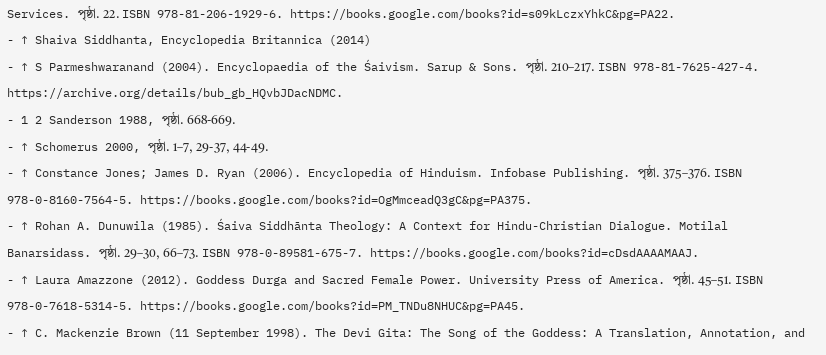Services. পৃষ্ঠা. 22. ISBN 978-81-206-1929-6. https://books.google.com/books?id=s09kLczxYhkC&pg=PA22.
- ↑ Shaiva Siddhanta, Encyclopedia Britannica (2014)
- ↑ S Parmeshwaranand (2004). Encyclopaedia of the Śaivism. Sarup & Sons. পৃষ্ঠা. 210–217. ISBN 978-81-7625-427-4. https://archive.org/details/bub_gb_HQvbJDacNDMC.
- 1 2 Sanderson 1988, পৃষ্ঠা. 668-669.
- ↑ Schomerus 2000, পৃষ্ঠা. 1–7, 29-37, 44-49.
- ↑ Constance Jones; James D. Ryan (2006). Encyclopedia of Hinduism. Infobase Publishing. পৃষ্ঠা. 375–376. ISBN 978-0-8160-7564-5. https://books.google.com/books?id=OgMmceadQ3gC&pg=PA375.
- ↑ Rohan A. Dunuwila (1985). Śaiva Siddhānta Theology: A Context for Hindu-Christian Dialogue. Motilal Banarsidass. পৃষ্ঠা. 29–30, 66–73. ISBN 978-0-89581-675-7. https://books.google.com/books?id=cDsdAAAAMAAJ.
- ↑ Laura Amazzone (2012). Goddess Durga and Sacred Female Power. University Press of America. পৃষ্ঠা. 45–51. ISBN 978-0-7618-5314-5. https://books.google.com/books?id=PM_TNDu8NHUC&pg=PA45.
- ↑ C. Mackenzie Brown (11 September 1998). The Devi Gita: The Song of the Goddess: A Translation, Annotation, and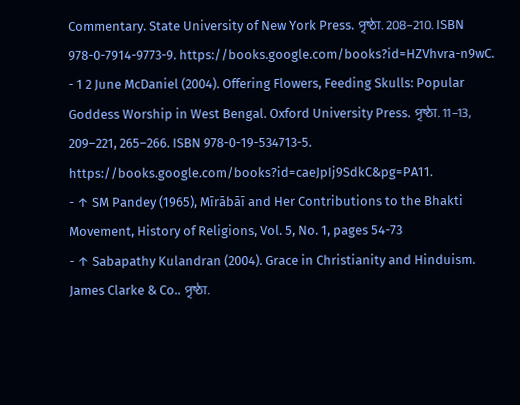Commentary. State University of New York Press. পৃষ্ঠা. 208–210. ISBN 978-0-7914-9773-9. https://books.google.com/books?id=HZVhvra-n9wC.
- 1 2 June McDaniel (2004). Offering Flowers, Feeding Skulls: Popular Goddess Worship in West Bengal. Oxford University Press. পৃষ্ঠা. 11–13, 209–221, 265–266. ISBN 978-0-19-534713-5. https://books.google.com/books?id=caeJpIj9SdkC&pg=PA11.
- ↑ SM Pandey (1965), Mīrābāī and Her Contributions to the Bhakti Movement, History of Religions, Vol. 5, No. 1, pages 54-73
- ↑ Sabapathy Kulandran (2004). Grace in Christianity and Hinduism. James Clarke & Co.. পৃষ্ঠা.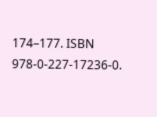174–177. ISBN 978-0-227-17236-0.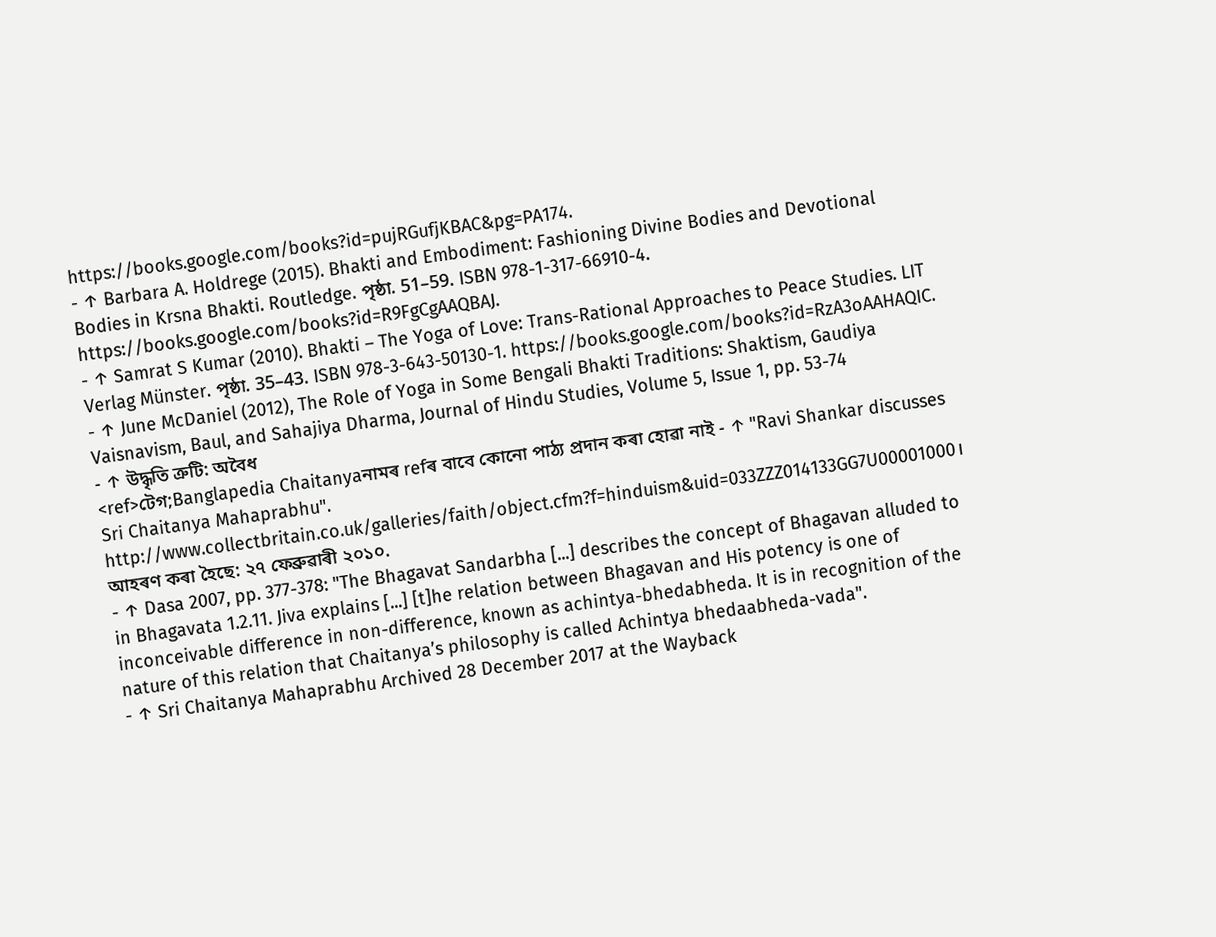https://books.google.com/books?id=pujRGufjKBAC&pg=PA174.
- ↑ Barbara A. Holdrege (2015). Bhakti and Embodiment: Fashioning Divine Bodies and Devotional Bodies in Krsna Bhakti. Routledge. পৃষ্ঠা. 51–59. ISBN 978-1-317-66910-4. https://books.google.com/books?id=R9FgCgAAQBAJ.
- ↑ Samrat S Kumar (2010). Bhakti – The Yoga of Love: Trans-Rational Approaches to Peace Studies. LIT Verlag Münster. পৃষ্ঠা. 35–43. ISBN 978-3-643-50130-1. https://books.google.com/books?id=RzA3oAAHAQIC.
- ↑ June McDaniel (2012), The Role of Yoga in Some Bengali Bhakti Traditions: Shaktism, Gaudiya Vaisnavism, Baul, and Sahajiya Dharma, Journal of Hindu Studies, Volume 5, Issue 1, pp. 53-74
- ↑ উদ্ধৃতি ত্ৰুটি: অবৈধ
<ref>টেগ;Banglapedia Chaitanyaনামৰ refৰ বাবে কোনো পাঠ্য প্ৰদান কৰা হোৱা নাই - ↑ "Ravi Shankar discusses Sri Chaitanya Mahaprabhu". http://www.collectbritain.co.uk/galleries/faith/object.cfm?f=hinduism&uid=033ZZZ014133GG7U00001000। আহৰণ কৰা হৈছে: ২৭ ফেব্ৰুৱাৰী ২০১০.
- ↑ Dasa 2007, pp. 377-378: "The Bhagavat Sandarbha [...] describes the concept of Bhagavan alluded to in Bhagavata 1.2.11. Jiva explains [...] [t]he relation between Bhagavan and His potency is one of inconceivable difference in non-difference, known as achintya-bhedabheda. It is in recognition of the nature of this relation that Chaitanya’s philosophy is called Achintya bhedaabheda-vada".
- ↑ Sri Chaitanya Mahaprabhu Archived 28 December 2017 at the Wayback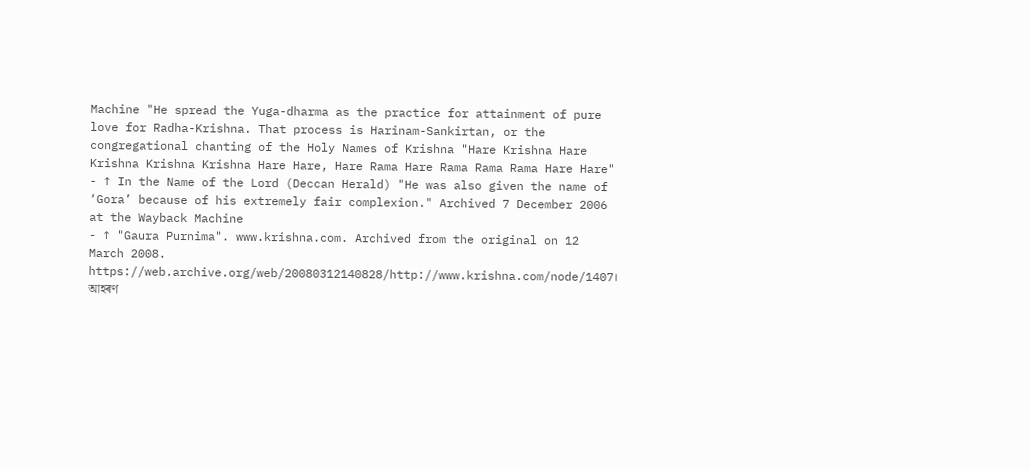Machine "He spread the Yuga-dharma as the practice for attainment of pure love for Radha-Krishna. That process is Harinam-Sankirtan, or the congregational chanting of the Holy Names of Krishna "Hare Krishna Hare Krishna Krishna Krishna Hare Hare, Hare Rama Hare Rama Rama Rama Hare Hare"
- ↑ In the Name of the Lord (Deccan Herald) "He was also given the name of ‘Gora’ because of his extremely fair complexion." Archived 7 December 2006 at the Wayback Machine
- ↑ "Gaura Purnima". www.krishna.com. Archived from the original on 12 March 2008. https://web.archive.org/web/20080312140828/http://www.krishna.com/node/1407। আহৰণ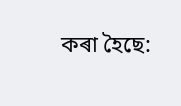কৰা হৈছে: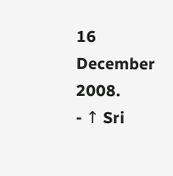16 December 2008.
- ↑ Sri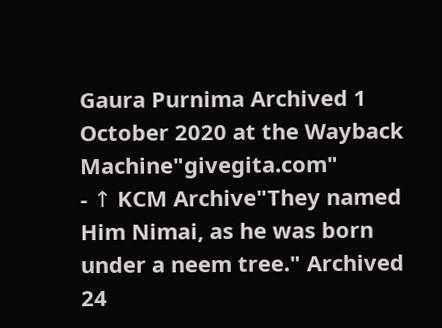Gaura Purnima Archived 1 October 2020 at the Wayback Machine"givegita.com"
- ↑ KCM Archive"They named Him Nimai, as he was born under a neem tree." Archived 24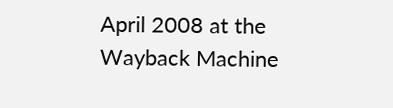April 2008 at the Wayback Machine